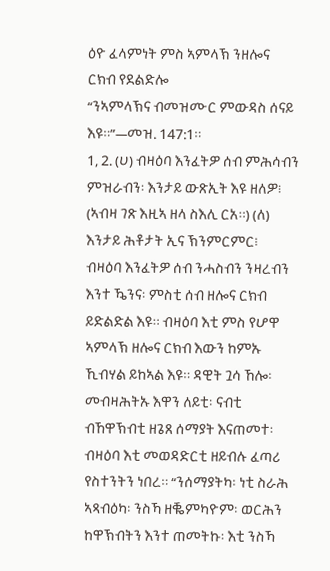ዕዮ ፈላምነት ምስ ኣምላኽ ንዘሎና ርክብ የደልድሎ
“ንኣምላኽና ብመዝሙር ምውዳስ ሰናይ እዩ።”—መዝ. 147:1።
1, 2. (ሀ) ብዛዕባ እንፈትዎ ሰብ ምሕሳብን ምዝራብን፡ እንታይ ውጽኢት እዩ ዘለዎ፧ (ኣብዛ ገጽ እዚኣ ዘላ ስእሊ ርአ።) (ለ) እንታይ ሕቶታት ኢና ኽንምርምር፧
ብዛዕባ እንፈትዎ ሰብ ንሓስብን ንዛረብን እንተ ዄንና፡ ምስቲ ሰብ ዘሎና ርክብ ይድልድል እዩ። ብዛዕባ እቲ ምስ የሆዋ ኣምላኽ ዘሎና ርክብ እውን ከምኡ ኺብሃል ይከኣል እዩ። ዳዊት ጓሳ ኸሎ፡ መብዛሕትኡ እዋን ለይቲ፡ ናብቲ ብኸዋኽብቲ ዘጌጸ ሰማያት እናጠመተ፡ ብዛዕባ እቲ መወዳድርቲ ዘይብሉ ፈጣሪ የስተንትን ነበረ። “ንሰማያትካ፡ ነቲ ስራሕ ኣጻብዕካ፡ ንስኻ ዘቘምካዮም፡ ወርሕን ከዋኽብትን እንተ ጠመትኩ፡ እቲ ንስኻ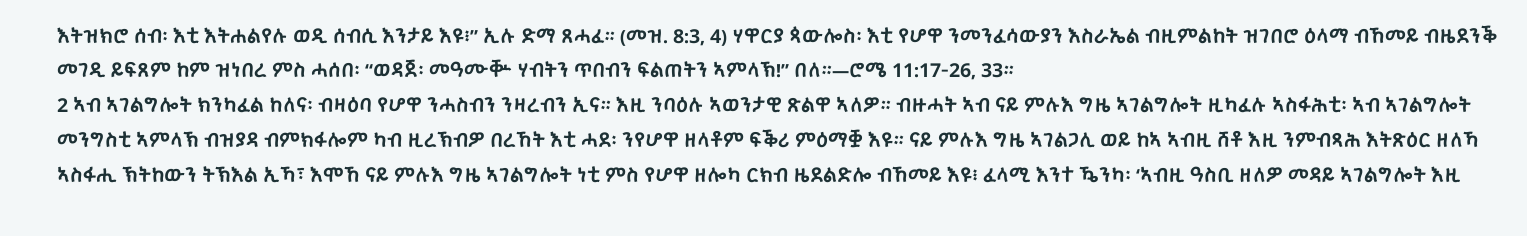እትዝክሮ ሰብ፡ እቲ እትሐልየሉ ወዲ ሰብሲ እንታይ እዩ፧” ኢሉ ድማ ጸሓፈ። (መዝ. 8:3, 4) ሃዋርያ ጳውሎስ፡ እቲ የሆዋ ንመንፈሳውያን እስራኤል ብዚምልከት ዝገበሮ ዕላማ ብኸመይ ብዜደንቕ መገዲ ይፍጸም ከም ዝነበረ ምስ ሓሰበ፡ “ወዳጀ፡ መዓሙቝ ሃብትን ጥበብን ፍልጠትን ኣምላኽ!” በለ።—ሮሜ 11:17-26, 33።
2 ኣብ ኣገልግሎት ክንካፈል ከለና፡ ብዛዕባ የሆዋ ንሓስብን ንዛረብን ኢና። እዚ ንባዕሉ ኣወንታዊ ጽልዋ ኣለዎ። ብዙሓት ኣብ ናይ ምሉእ ግዜ ኣገልግሎት ዚካፈሉ ኣስፋሕቲ፡ ኣብ ኣገልግሎት መንግስቲ ኣምላኽ ብዝያዳ ብምክፋሎም ካብ ዚረኽብዎ በረኸት እቲ ሓደ፡ ንየሆዋ ዘላቶም ፍቕሪ ምዕማቛ እዩ። ናይ ምሉእ ግዜ ኣገልጋሊ ወይ ከኣ ኣብዚ ሸቶ እዚ ንምብጻሕ እትጽዕር ዘለኻ ኣስፋሒ ኽትከውን ትኽእል ኢኻ፣ እሞኸ ናይ ምሉእ ግዜ ኣገልግሎት ነቲ ምስ የሆዋ ዘሎካ ርክብ ዜደልድሎ ብኸመይ እዩ፧ ፈላሚ እንተ ዄንካ፡ ‘ኣብዚ ዓስቢ ዘለዎ መዳይ ኣገልግሎት እዚ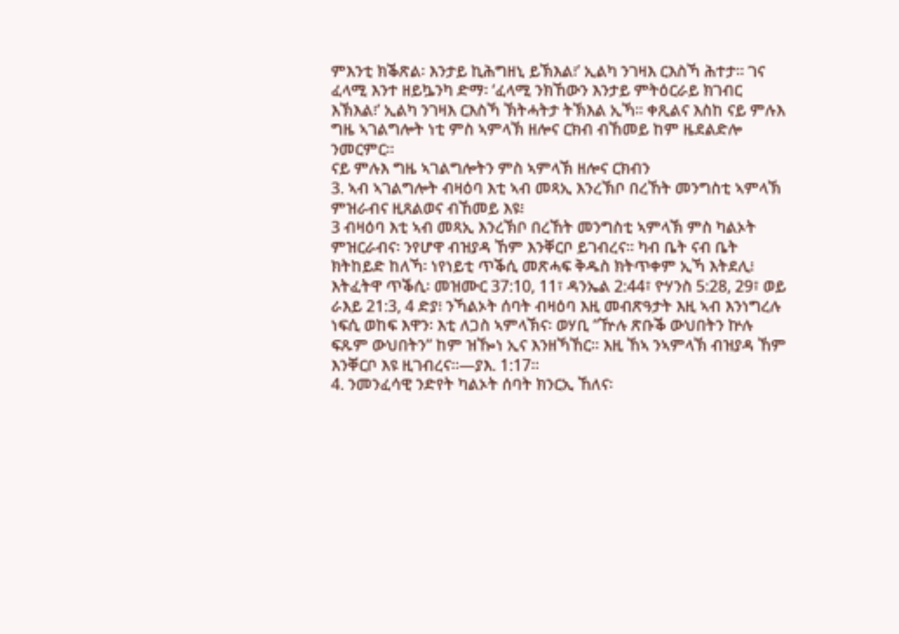ምእንቲ ክቕጽል፡ እንታይ ኪሕግዘኒ ይኽእል፧’ ኢልካ ንገዛእ ርእስኻ ሕተታ። ገና ፈላሚ እንተ ዘይኴንካ ድማ፡ ‘ፈላሚ ንክኸውን እንታይ ምትዕርራይ ክገብር እኽእል፧’ ኢልካ ንገዛእ ርእስኻ ኽትሓትታ ትኽእል ኢኻ። ቀጺልና እስከ ናይ ምሉእ ግዜ ኣገልግሎት ነቲ ምስ ኣምላኽ ዘሎና ርክብ ብኸመይ ከም ዜደልድሎ ንመርምር።
ናይ ምሉእ ግዜ ኣገልግሎትን ምስ ኣምላኽ ዘሎና ርክብን
3. ኣብ ኣገልግሎት ብዛዕባ እቲ ኣብ መጻኢ እንረኽቦ በረኸት መንግስቲ ኣምላኽ ምዝራብና ዚጸልወና ብኸመይ እዩ፧
3 ብዛዕባ እቲ ኣብ መጻኢ እንረኽቦ በረኸት መንግስቲ ኣምላኽ ምስ ካልኦት ምዝርራብና፡ ንየሆዋ ብዝያዳ ኸም እንቐርቦ ይገብረና። ካብ ቤት ናብ ቤት ክትከይድ ከለኻ፡ ነየነይቲ ጥቕሲ መጽሓፍ ቅዱስ ክትጥቀም ኢኻ እትደሊ፧ እትፈትዋ ጥቕሲ፡ መዝሙር 37:10, 11፣ ዳንኤል 2:44፣ ዮሃንስ 5:28, 29፣ ወይ ራእይ 21:3, 4 ድያ፧ ንኻልኦት ሰባት ብዛዕባ እዚ መብጽዓታት እዚ ኣብ እንነግረሉ ነፍሲ ወከፍ እዋን፡ እቲ ለጋስ ኣምላኽና፡ ወሃቢ “ዅሉ ጽቡቕ ውህበትን ኵሉ ፍጹም ውህበትን” ከም ዝዀነ ኢና እንዘኻኸር። እዚ ኸኣ ንኣምላኽ ብዝያዳ ኸም እንቐርቦ እዩ ዚገብረና።—ያእ. 1:17።
4. ንመንፈሳዊ ንድየት ካልኦት ሰባት ክንርኢ ኸለና፡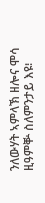ንለውሃት ኣምላኽ ዘሎና ሞሳ ዚዓምቝ ስለምንታይ እዩ፧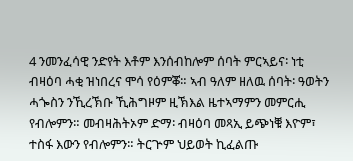4 ንመንፈሳዊ ንድየት እቶም እንሰብከሎም ሰባት ምርኣይና፡ ነቲ ብዛዕባ ሓቂ ዝነበረና ሞሳ የዕምቖ። ኣብ ዓለም ዘለዉ ሰባት፡ ዓወትን ሓጐስን ንኺረኽቡ ኺሕግዞም ዚኽእል ዜተኣማምን መምርሒ የብሎምን። መብዛሕትኦም ድማ፡ ብዛዕባ መጻኢ ይጭነቑ እዮም፣ ተስፋ እውን የብሎምን። ትርጕም ህይወት ኪፈልጡ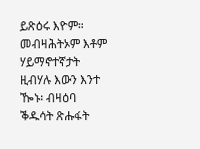ይጽዕሩ እዮም። መብዛሕትኦም እቶም ሃይማኖተኛታት ዚብሃሉ እውን እንተ ዀኑ፡ ብዛዕባ ቕዱሳት ጽሑፋት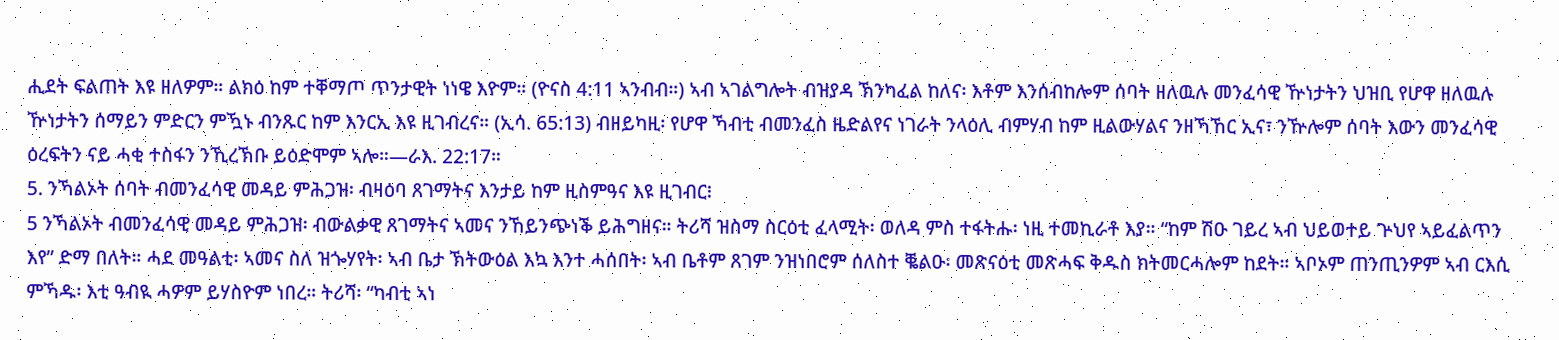ሒደት ፍልጠት እዩ ዘለዎም። ልክዕ ከም ተቐማጦ ጥንታዊት ነነዌ እዮም። (ዮናስ 4:11 ኣንብብ።) ኣብ ኣገልግሎት ብዝያዳ ኽንካፈል ከለና፡ እቶም እንሰብከሎም ሰባት ዘለዉሉ መንፈሳዊ ዅነታትን ህዝቢ የሆዋ ዘለዉሉ ዅነታትን ሰማይን ምድርን ምዃኑ ብንጹር ከም እንርኢ እዩ ዚገብረና። (ኢሳ. 65:13) ብዘይካዚ፡ የሆዋ ኻብቲ ብመንፈስ ዜድልየና ነገራት ንላዕሊ ብምሃብ ከም ዚልውሃልና ንዘኻኸር ኢና፣ ንዅሎም ሰባት እውን መንፈሳዊ ዕረፍትን ናይ ሓቂ ተስፋን ንኺረኽቡ ይዕድሞም ኣሎ።—ራእ. 22:17።
5. ንኻልኦት ሰባት ብመንፈሳዊ መዳይ ምሕጋዝ፡ ብዛዕባ ጸገማትና እንታይ ከም ዚስምዓና እዩ ዚገብር፧
5 ንኻልኦት ብመንፈሳዊ መዳይ ምሕጋዝ፡ ብውልቃዊ ጸገማትና ኣመና ንኸይንጭነቕ ይሕግዘና። ትሪሻ ዝስማ ስርዕቲ ፈላሚት፡ ወለዳ ምስ ተፋትሑ፡ ነዚ ተመኪራቶ እያ። “ከም ሽዑ ገይረ ኣብ ህይወተይ ጕህየ ኣይፈልጥን እየ” ድማ በለት። ሓደ መዓልቲ፡ ኣመና ስለ ዝጐሃየት፡ ኣብ ቤታ ኽትውዕል እኳ እንተ ሓሰበት፡ ኣብ ቤቶም ጸገም ንዝነበሮም ሰለስተ ቘልዑ፡ መጽናዕቲ መጽሓፍ ቅዱስ ክትመርሓሎም ከደት። ኣቦኦም ጠንጢንዎም ኣብ ርእሲ ምኻዱ፡ እቲ ዓብዪ ሓዎም ይሃስዮም ነበረ። ትሪሻ፡ “ካብቲ ኣነ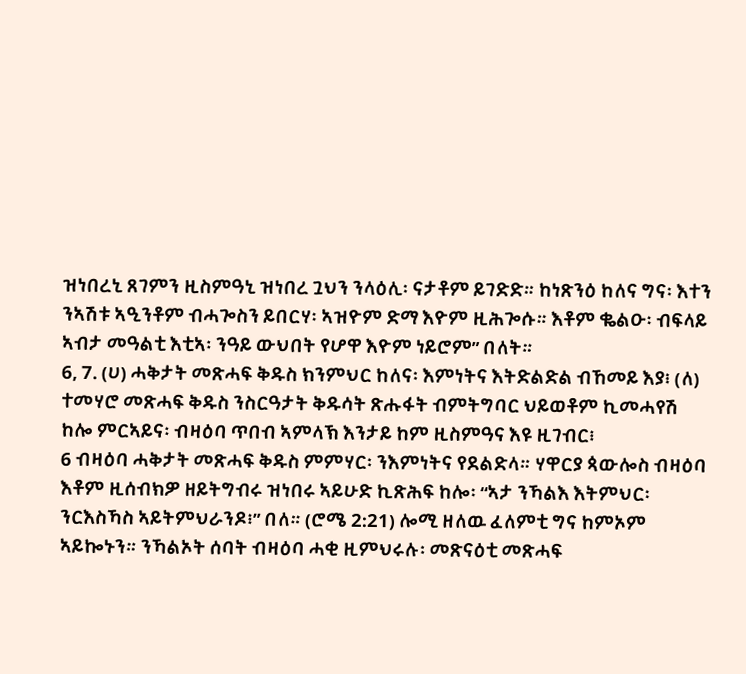ዝነበረኒ ጸገምን ዚስምዓኒ ዝነበረ ጓህን ንላዕሊ፡ ናታቶም ይገድድ። ከነጽንዕ ከለና ግና፡ እተን ንኣሽቱ ኣዒንቶም ብሓጐስን ይበርሃ፡ ኣዝዮም ድማ እዮም ዚሕጐሱ። እቶም ቈልዑ፡ ብፍላይ ኣብታ መዓልቲ እቲኣ፡ ንዓይ ውህበት የሆዋ እዮም ነይሮም” በለት።
6, 7. (ሀ) ሓቅታት መጽሓፍ ቅዱስ ክንምህር ከለና፡ እምነትና እትድልድል ብኸመይ እያ፧ (ለ) ተመሃሮ መጽሓፍ ቅዱስ ንስርዓታት ቅዱሳት ጽሑፋት ብምትግባር ህይወቶም ኪመሓየሽ ከሎ ምርኣይና፡ ብዛዕባ ጥበብ ኣምላኽ እንታይ ከም ዚስምዓና እዩ ዚገብር፧
6 ብዛዕባ ሓቅታት መጽሓፍ ቅዱስ ምምሃር፡ ንእምነትና የደልድላ። ሃዋርያ ጳውሎስ ብዛዕባ እቶም ዚሰብክዎ ዘይትግብሩ ዝነበሩ ኣይሁድ ኪጽሕፍ ከሎ፡ “ኣታ ንኻልእ እትምህር፡ ንርእስኻስ ኣይትምህራንዶ፧” በለ። (ሮሜ 2:21) ሎሚ ዘለዉ ፈለምቲ ግና ከምኦም ኣይኰኑን። ንኻልኦት ሰባት ብዛዕባ ሓቂ ዚምህሩሉ፡ መጽናዕቲ መጽሓፍ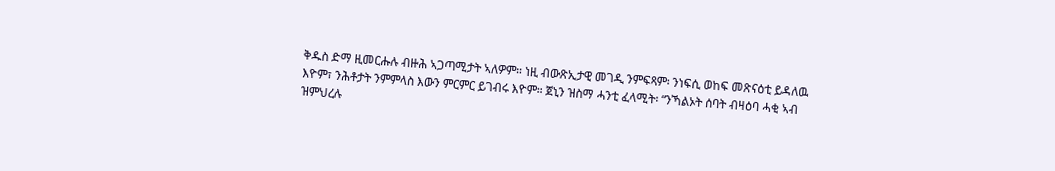ቅዱስ ድማ ዚመርሑሉ ብዙሕ ኣጋጣሚታት ኣለዎም። ነዚ ብውጽኢታዊ መገዲ ንምፍጻም፡ ንነፍሲ ወከፍ መጽናዕቲ ይዳለዉ እዮም፣ ንሕቶታት ንምምላስ እውን ምርምር ይገብሩ እዮም። ጀኒን ዝስማ ሓንቲ ፈላሚት፡ “ንኻልኦት ሰባት ብዛዕባ ሓቂ ኣብ ዝምህረሉ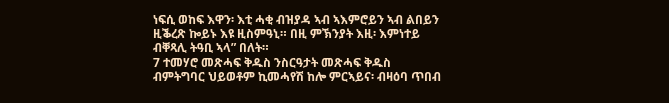ነፍሲ ወከፍ እዋን፡ እቲ ሓቂ ብዝያዳ ኣብ ኣእምሮይን ኣብ ልበይን ዚቕረጽ ኰይኑ እዩ ዚስምዓኒ። በዚ ምኽንያት እዚ፡ እምነተይ ብቐጻሊ ትዓቢ ኣላ” በለት።
7 ተመሃሮ መጽሓፍ ቅዱስ ንስርዓታት መጽሓፍ ቅዱስ ብምትግባር ህይወቶም ኪመሓየሽ ከሎ ምርኣይና፡ ብዛዕባ ጥበብ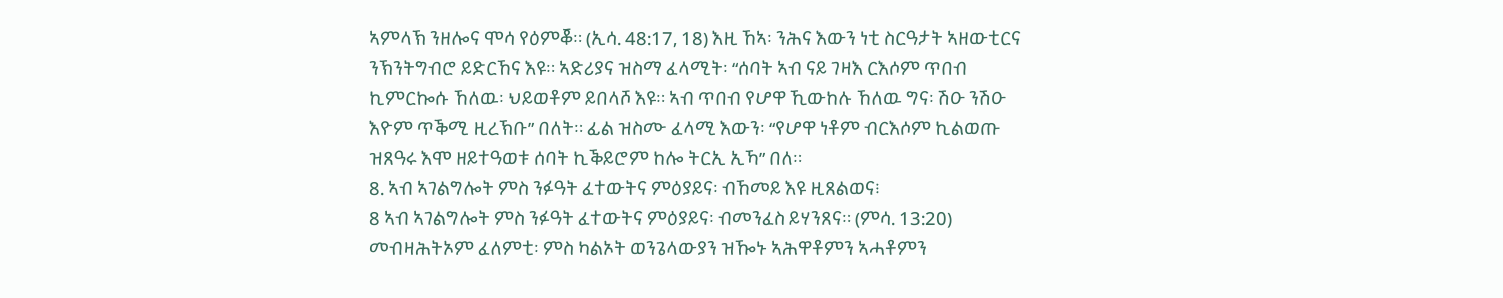ኣምላኽ ንዘሎና ሞሳ የዕምቖ። (ኢሳ. 48:17, 18) እዚ ኸኣ፡ ንሕና እውን ነቲ ስርዓታት ኣዘውቲርና ንኽንትግብሮ ይድርኸና እዩ። ኣድሪያና ዝስማ ፈላሚት፡ “ሰባት ኣብ ናይ ገዛእ ርእሶም ጥበብ ኪምርኰሱ ኸለዉ፡ ህይወቶም ይበላሾ እዩ። ኣብ ጥበብ የሆዋ ኺውከሉ ኸለዉ ግና፡ ሽዑ ንሽዑ እዮም ጥቕሚ ዚረኽቡ” በለት። ፊል ዝስሙ ፈላሚ እውን፡ “የሆዋ ነቶም ብርእሶም ኪልወጡ ዝጸዓሩ እሞ ዘይተዓወቱ ሰባት ኪቕይሮም ከሎ ትርኢ ኢኻ” በለ።
8. ኣብ ኣገልግሎት ምስ ንፉዓት ፈተውትና ምዕያይና፡ ብኸመይ እዩ ዚጸልወና፧
8 ኣብ ኣገልግሎት ምስ ንፉዓት ፈተውትና ምዕያይና፡ ብመንፈስ ይሃንጸና። (ምሳ. 13:20) መብዛሕትኦም ፈለምቲ፡ ምስ ካልኦት ወንጌላውያን ዝዀኑ ኣሕዋቶምን ኣሓቶምን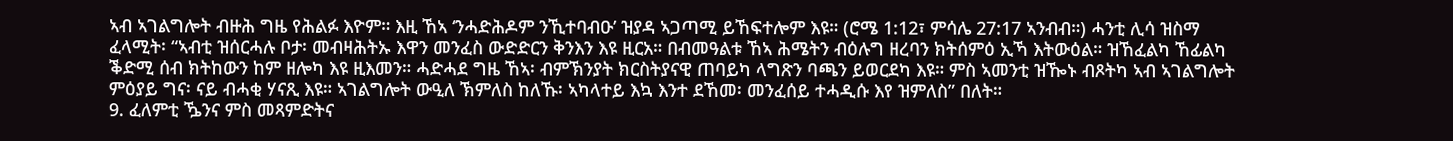ኣብ ኣገልግሎት ብዙሕ ግዜ የሕልፉ እዮም። እዚ ኸኣ ‘ንሓድሕዶም ንኺተባብዑ’ ዝያዳ ኣጋጣሚ ይኸፍተሎም እዩ። (ሮሜ 1:12፣ ምሳሌ 27:17 ኣንብብ።) ሓንቲ ሊሳ ዝስማ ፈላሚት፡ “ኣብቲ ዝሰርሓሉ ቦታ፡ መብዛሕትኡ እዋን መንፈስ ውድድርን ቅንእን እዩ ዚርአ። በብመዓልቱ ኸኣ ሕሜትን ብዕሉግ ዘረባን ክትሰምዕ ኢኻ እትውዕል። ዝኸፈልካ ኸፊልካ ቕድሚ ሰብ ክትከውን ከም ዘሎካ እዩ ዚእመን። ሓድሓደ ግዜ ኸኣ፡ ብምኽንያት ክርስትያናዊ ጠባይካ ላግጽን ባጫን ይወርደካ እዩ። ምስ ኣመንቲ ዝዀኑ ብጾትካ ኣብ ኣገልግሎት ምዕያይ ግና፡ ናይ ብሓቂ ሃናጺ እዩ። ኣገልግሎት ውዒለ ኽምለስ ከለኹ፡ ኣካላተይ እኳ እንተ ደኸመ፡ መንፈሰይ ተሓዲሱ እየ ዝምለስ” በለት።
9. ፈለምቲ ዄንና ምስ መጻምድትና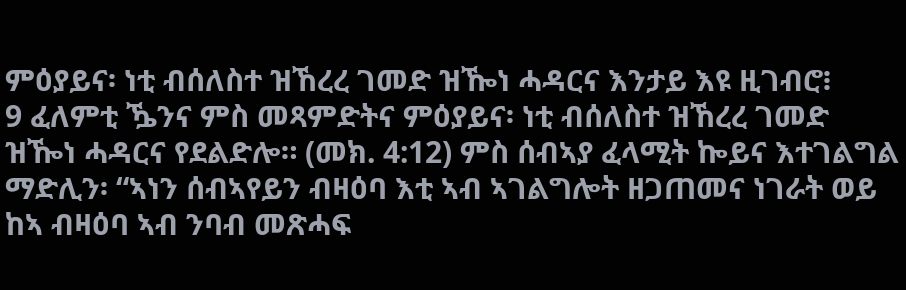ምዕያይና፡ ነቲ ብሰለስተ ዝኸረረ ገመድ ዝዀነ ሓዳርና እንታይ እዩ ዚገብሮ፧
9 ፈለምቲ ዄንና ምስ መጻምድትና ምዕያይና፡ ነቲ ብሰለስተ ዝኸረረ ገመድ ዝዀነ ሓዳርና የደልድሎ። (መክ. 4:12) ምስ ሰብኣያ ፈላሚት ኰይና እተገልግል ማድሊን፡ “ኣነን ሰብኣየይን ብዛዕባ እቲ ኣብ ኣገልግሎት ዘጋጠመና ነገራት ወይ ከኣ ብዛዕባ ኣብ ንባብ መጽሓፍ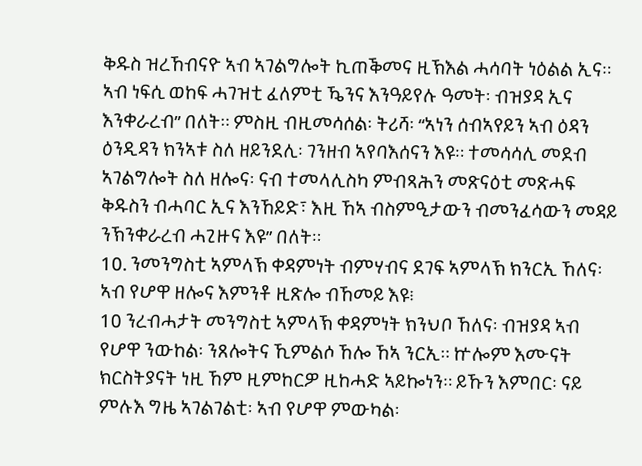ቅዱስ ዝረኸብናዮ ኣብ ኣገልግሎት ኪጠቕመና ዚኽእል ሓሳባት ነዕልል ኢና። ኣብ ነፍሲ ወከፍ ሓገዝቲ ፈለምቲ ዄንና እንዓይየሉ ዓመት፡ ብዝያዳ ኢና እንቀራረብ” በለት። ምስዚ ብዚመሳሰል፡ ትሪሻ፡ “ኣነን ሰብኣየይን ኣብ ዕዳን ዕንዲዳን ክንኣቱ ስለ ዘይንደሊ፡ ገንዘብ ኣየባእሰናን እዩ። ተመሳሳሊ መደብ ኣገልግሎት ስለ ዘሎና፡ ናብ ተመላሊስካ ምብጻሕን መጽናዕቲ መጽሓፍ ቅዱስን ብሓባር ኢና እንኸይድ፣ እዚ ኸኣ ብስምዒታውን ብመንፈሳውን መዳይ ንኽንቀራረብ ሓጊዙና እዩ” በለት።
10. ንመንግስቲ ኣምላኽ ቀዳምነት ብምሃብና ደገፍ ኣምላኽ ክንርኢ ኸለና፡ ኣብ የሆዋ ዘሎና እምንቶ ዚጽሎ ብኸመይ እዩ፧
10 ንረብሓታት መንግስቲ ኣምላኽ ቀዳምነት ክንህቦ ኸለና፡ ብዝያዳ ኣብ የሆዋ ንውከል፡ ንጸሎትና ኺምልሶ ኸሎ ኸኣ ንርኢ። ኵሎም እሙናት ክርስትያናት ነዚ ኸም ዚምከርዎ ዚከሓድ ኣይኰነን። ይኹን እምበር፡ ናይ ምሉእ ግዜ ኣገልገልቲ፡ ኣብ የሆዋ ምውካል፡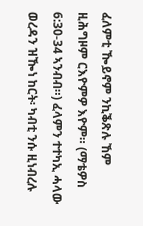ፈለምቲ ዀይኖም ንኪቕጽሉ ኸም ዚሕግዞም ርእዮምዎ እዮም። (ማቴዎስ 6:30-34 ኣንብብ።) ፈላምን ተተካኢ ሓላው ወረዳን ዝዀነ ከርት፡ ካብቲ ንሱ ዚነብረሉ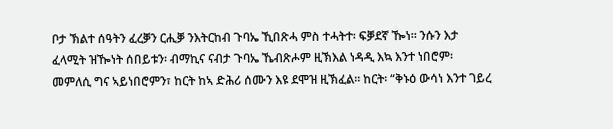ቦታ ኽልተ ሰዓትን ፈረቓን ርሒቓ ንእትርከብ ጉባኤ ኺበጽሓ ምስ ተሓትተ፡ ፍቓደኛ ዀነ። ንሱን እታ ፈላሚት ዝዀነት ሰበይቱን፡ ብማኪና ናብታ ጉባኤ ኼብጽሖም ዚኽእል ነዳዲ እኳ እንተ ነበሮም፡ መምለሲ ግና ኣይነበሮምን፣ ከርት ከኣ ድሕሪ ሰሙን እዩ ደሞዝ ዚኽፈል። ከርት፡ “ቅኑዕ ውሳነ እንተ ገይረ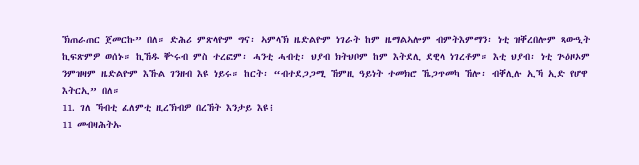ኽጠራጠር ጀመርኩ” በለ። ድሕሪ ምጽላዮም ግና፡ ኣምላኽ ዜድልዮም ነገራት ከም ዜማልኣሎም ብምትእምማን፡ ነቲ ዝቐረበሎም ጻውዒት ኪፍጽምዎ ወሰኑ። ኪኸዱ ቝሩብ ምስ ተረፎም፡ ሓንቲ ሓብቲ፡ ህያብ ክትህቦም ከም እትደሊ ደዊላ ነገረቶም። እቲ ህያብ፡ ነቲ ጕዕዞኦም ንምዝዛም ዜድልዮም እኹል ገንዘብ እዩ ነይሩ። ከርት፡ “ብተደጋጋሚ ኸምዚ ዓይነት ተመክሮ ኼጋጥመካ ኸሎ፡ ብቐሊሉ ኢኻ ኢድ የሆዋ እትርኢ” በለ።
11. ገለ ኻብቲ ፈለምቲ ዚረኽብዎ በረኸት እንታይ እዩ፧
11 መብዛሕትኡ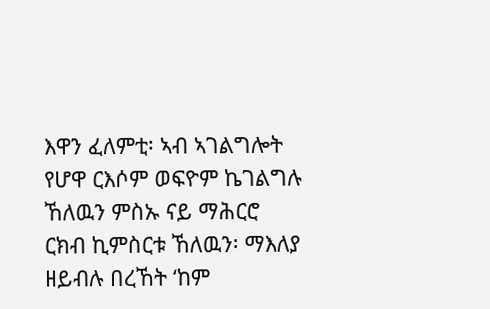እዋን ፈለምቲ፡ ኣብ ኣገልግሎት የሆዋ ርእሶም ወፍዮም ኬገልግሉ ኸለዉን ምስኡ ናይ ማሕርሮ ርክብ ኪምስርቱ ኸለዉን፡ ማእለያ ዘይብሉ በረኸት ‘ከም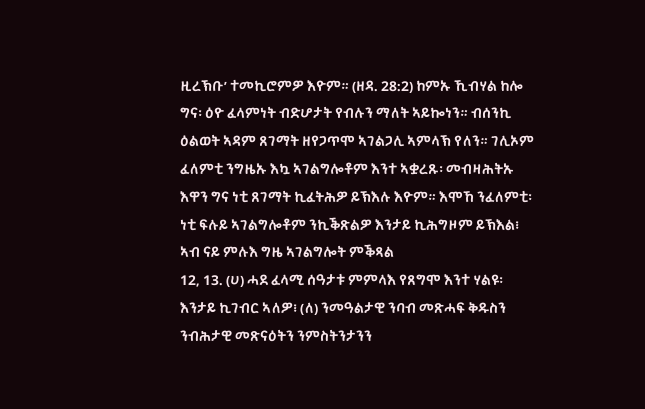ዚረኽቡ’ ተመኪሮምዎ እዮም። (ዘዳ. 28:2) ከምኡ ኺብሃል ከሎ ግና፡ ዕዮ ፈላምነት ብድሆታት የብሉን ማለት ኣይኰነን። ብሰንኪ ዕልወት ኣዳም ጸገማት ዘየጋጥሞ ኣገልጋሊ ኣምላኽ የለን። ገሊኦም ፈለምቲ ንግዜኡ እኳ ኣገልግሎቶም እንተ ኣቋረጹ፡ መብዛሕትኡ እዋን ግና ነቲ ጸገማት ኪፈትሕዎ ይኽእሉ እዮም። እሞኸ ንፈለምቲ፡ ነቲ ፍሉይ ኣገልግሎቶም ንኪቕጽልዎ እንታይ ኪሕግዞም ይኽእል፧
ኣብ ናይ ምሉእ ግዜ ኣገልግሎት ምቕጻል
12, 13. (ሀ) ሓደ ፈላሚ ሰዓታቱ ምምላእ የጸግሞ እንተ ሃልዩ፡ እንታይ ኪገብር ኣለዎ፧ (ለ) ንመዓልታዊ ንባብ መጽሓፍ ቅዱስን ንብሕታዊ መጽናዕትን ንምስትንታንን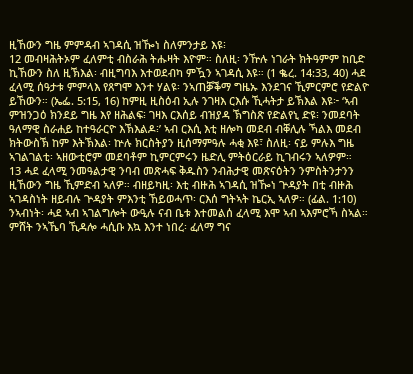ዚኸውን ግዜ ምምዳብ ኣገዳሲ ዝዀነ ስለምንታይ እዩ፧
12 መብዛሕትኦም ፈለምቲ ብስራሕ ትሑዛት እዮም። ስለዚ፡ ንዅሉ ነገራት ክትዓምም ከቢድ ኪኸውን ስለ ዚኽእል፡ ብዚግባእ እተወደብካ ምዃን ኣገዳሲ እዩ። (1 ቈረ. 14:33, 40) ሓደ ፈላሚ ሰዓታቱ ምምላእ የጸግሞ እንተ ሃልዩ፡ ንኣጠቓቕማ ግዜኡ እንደገና ኺምርምሮ የድልዮ ይኸውን። (ኤፌ. 5:15, 16) ከምዚ ዚስዕብ ኢሉ ንገዛእ ርእሱ ኺሓትታ ይኽእል እዩ፦ ‘ኣብ ምዝንጋዕ ክንደይ ግዜ እየ ዘሕልፍ፧ ገዛእ ርእሰይ ብዝያዳ ኽግስጽ የድልየኒ ድዩ፧ ንመደባት ዓለማዊ ስራሐይ ከተዓራርዮ እኽእልዶ፧’ ኣብ ርእሲ እቲ ዘሎካ መደብ ብቐሊሉ ኻልእ መደብ ክትውስኽ ከም እትኽእል፡ ኵሉ ክርስትያን ዚሰማምዓሉ ሓቂ እዩ፣ ስለዚ፡ ናይ ምሉእ ግዜ ኣገልገልቲ፡ ኣዘውቲሮም መደባቶም ኪምርምሩን ዜድሊ ምትዕርራይ ኪገብሩን ኣለዎም።
13 ሓደ ፈላሚ ንመዓልታዊ ንባብ መጽሓፍ ቅዱስን ንብሕታዊ መጽናዕትን ንምስትንታንን ዚኸውን ግዜ ኺምድብ ኣለዎ። ብዘይካዚ፡ እቲ ብዙሕ ኣገዳሲ ዝዀነ ጕዳያት በቲ ብዙሕ ኣገዳስነት ዘይብሉ ጕዳያት ምእንቲ ኸይወሓጥ፡ ርእሰ ግትኣት ኬርኢ ኣለዎ። (ፊል. 1:10) ንኣብነት፡ ሓደ ኣብ ኣገልግሎት ውዒሉ ናብ ቤቱ እተመልሰ ፈላሚ እሞ ኣብ ኣእምሮኻ ስኣል። ምሸት ንኣኼባ ኺዳሎ ሓሲቡ እኳ እንተ ነበረ፡ ፈለማ ግና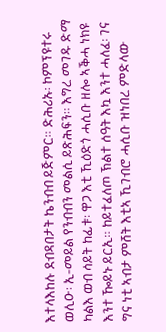እተላእከሉ ደብዳበታት ኬንብብ ይጅምር። ድሕሪኡ፡ ኮምፕዩተሩ ወሊዑ፡ ኢ-መይል የንብብን መልሲ ይጽሕፍን። እግረ መገዱ ድማ ካልእ ወብ ሳይት ከፊቱ፡ ዋጋ እቲ ኺዕድጎ ሓሲቡ ዘሎ ኣቕሓ ነክዩ እንተ ዀይኑ ይርኢ። ከይተፈለጦ ኽልተ ሰዓት እኳ እንተ ሓለፈ፡ ገና ግና ነቲ ኣብታ ምሸት እቲኣ ኺገብሮ ሓሲቡ ዝነበረ ምድላው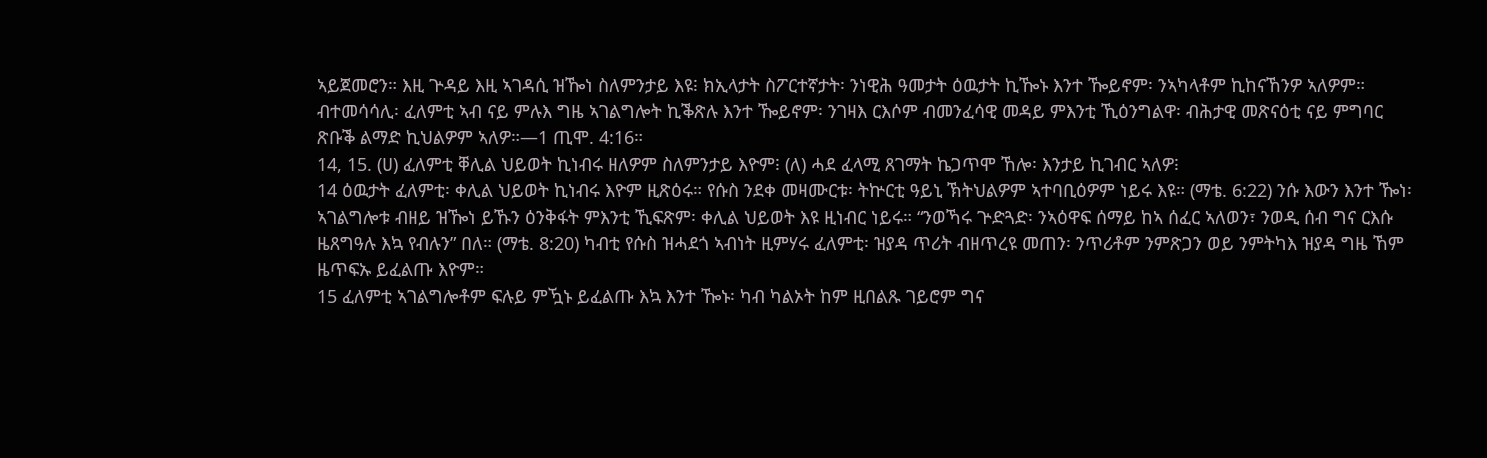ኣይጀመሮን። እዚ ጕዳይ እዚ ኣገዳሲ ዝዀነ ስለምንታይ እዩ፧ ክኢላታት ስፖርተኛታት፡ ንነዊሕ ዓመታት ዕዉታት ኪዀኑ እንተ ዀይኖም፡ ንኣካላቶም ኪከናኸንዎ ኣለዎም። ብተመሳሳሊ፡ ፈለምቲ ኣብ ናይ ምሉእ ግዜ ኣገልግሎት ኪቕጽሉ እንተ ዀይኖም፡ ንገዛእ ርእሶም ብመንፈሳዊ መዳይ ምእንቲ ኺዕንግልዋ፡ ብሕታዊ መጽናዕቲ ናይ ምግባር ጽቡቕ ልማድ ኪህልዎም ኣለዎ።—1 ጢሞ. 4:16።
14, 15. (ሀ) ፈለምቲ ቐሊል ህይወት ኪነብሩ ዘለዎም ስለምንታይ እዮም፧ (ለ) ሓደ ፈላሚ ጸገማት ኬጋጥሞ ኸሎ፡ እንታይ ኪገብር ኣለዎ፧
14 ዕዉታት ፈለምቲ፡ ቀሊል ህይወት ኪነብሩ እዮም ዚጽዕሩ። የሱስ ንደቀ መዛሙርቱ፡ ትኵርቲ ዓይኒ ኽትህልዎም ኣተባቢዕዎም ነይሩ እዩ። (ማቴ. 6:22) ንሱ እውን እንተ ዀነ፡ ኣገልግሎቱ ብዘይ ዝዀነ ይኹን ዕንቅፋት ምእንቲ ኺፍጽም፡ ቀሊል ህይወት እዩ ዚነብር ነይሩ። “ንወኻሩ ጕድጓድ፡ ንኣዕዋፍ ሰማይ ከኣ ሰፈር ኣለወን፣ ንወዲ ሰብ ግና ርእሱ ዜጸግዓሉ እኳ የብሉን” በለ። (ማቴ. 8:20) ካብቲ የሱስ ዝሓደጎ ኣብነት ዚምሃሩ ፈለምቲ፡ ዝያዳ ጥሪት ብዘጥረዩ መጠን፡ ንጥሪቶም ንምጽጋን ወይ ንምትካእ ዝያዳ ግዜ ኸም ዜጥፍኡ ይፈልጡ እዮም።
15 ፈለምቲ ኣገልግሎቶም ፍሉይ ምዃኑ ይፈልጡ እኳ እንተ ዀኑ፡ ካብ ካልኦት ከም ዚበልጹ ገይሮም ግና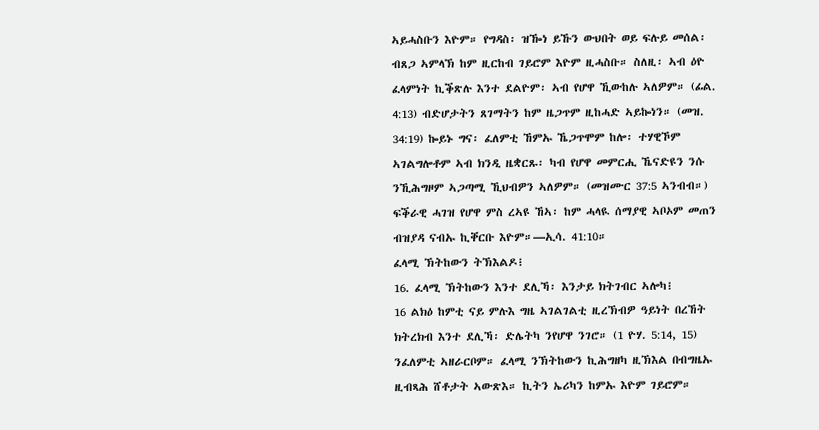ኣይሓስቡን እዮም። የግዳስ፡ ዝዀነ ይኹን ውህበት ወይ ፍሉይ መሰል፡ ብጸጋ ኣምላኽ ከም ዚርከብ ገይሮም እዮም ዚሓስቡ። ስለዚ፡ ኣብ ዕዮ ፈላምነት ኪቕጽሉ እንተ ደልዮም፡ ኣብ የሆዋ ኺውከሉ ኣለዎም። (ፊል. 4:13) ብድሆታትን ጸገማትን ከም ዜጋጥም ዚከሓድ ኣይኰነን። (መዝ. 34:19) ኰይኑ ግና፡ ፈለምቲ ኸምኡ ኼጋጥሞም ከሎ፡ ተሃዊኾም ኣገልግሎቶም ኣብ ክንዲ ዜቋርጹ፡ ካብ የሆዋ መምርሒ ኼናድዩን ንሱ ንኺሕግዞም ኣጋጣሚ ኺህብዎን ኣለዎም። (መዝሙር 37:5 ኣንብብ።) ፍቕራዊ ሓገዝ የሆዋ ምስ ረኣዩ ኸኣ፡ ከም ሓላዪ ሰማያዊ ኣቦኦም መጠን ብዝያዳ ናብኡ ኪቐርቡ እዮም።—ኢሳ. 41:10።
ፈላሚ ኽትከውን ትኽእልዶ፧
16. ፈላሚ ኽትከውን እንተ ደሊኻ፡ እንታይ ክትገብር ኣሎካ፧
16 ልክዕ ከምቲ ናይ ምሉእ ግዜ ኣገልገልቲ ዚረኽብዎ ዓይነት በረኸት ክትረክብ እንተ ደሊኻ፡ ድሌትካ ንየሆዋ ንገሮ። (1 ዮሃ. 5:14, 15) ንፈለምቲ ኣዘራርቦም። ፈላሚ ንኽትከውን ኪሕግዘካ ዚኽእል በብግዜኡ ዚብጻሕ ሸቶታት ኣውጽእ። ኪትን ኤሪካን ከምኡ እዮም ገይሮም።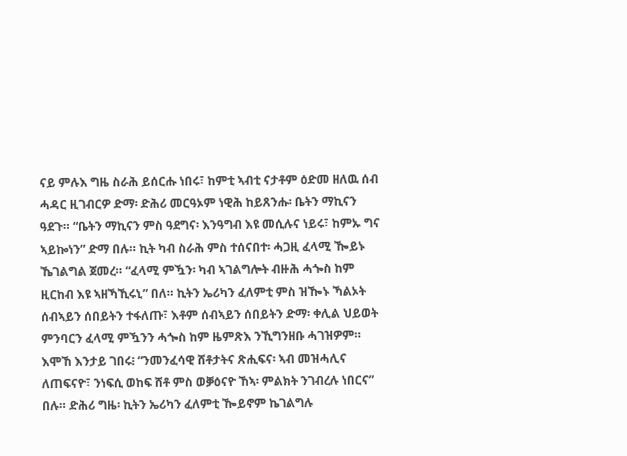ናይ ምሉእ ግዜ ስራሕ ይሰርሑ ነበሩ፣ ከምቲ ኣብቲ ናታቶም ዕድመ ዘለዉ ሰብ ሓዳር ዚገብርዎ ድማ፡ ድሕሪ መርዓኦም ነዊሕ ከይጸንሑ፡ ቤትን ማኪናን ዓደጉ። “ቤትን ማኪናን ምስ ዓደግና፡ እንዓግብ እዩ መሲሉና ነይሩ፣ ከምኡ ግና ኣይኰነን” ድማ በሉ። ኪት ካብ ስራሕ ምስ ተሰናበተ፡ ሓጋዚ ፈላሚ ዀይኑ ኼገልግል ጀመረ። “ፈላሚ ምዃን፡ ካብ ኣገልግሎት ብዙሕ ሓጐስ ከም ዚርከብ እዩ ኣዘኻኺሩኒ” በለ። ኪትን ኤሪካን ፈለምቲ ምስ ዝዀኑ ኻልኦት ሰብኣይን ሰበይትን ተፋለጡ፣ እቶም ሰብኣይን ሰበይትን ድማ፡ ቀሊል ህይወት ምንባርን ፈላሚ ምዃንን ሓጐስ ከም ዜምጽእ ንኺግንዘቡ ሓገዝዎም። እሞኸ እንታይ ገበሩ፧ “ንመንፈሳዊ ሸቶታትና ጽሒፍና፡ ኣብ መዝሓሊና ለጠፍናዮ፣ ንነፍሲ ወከፍ ሸቶ ምስ ወቓዕናዮ ኸኣ፡ ምልክት ንገብረሉ ነበርና” በሉ። ድሕሪ ግዜ፡ ኪትን ኤሪካን ፈለምቲ ዀይኖም ኬገልግሉ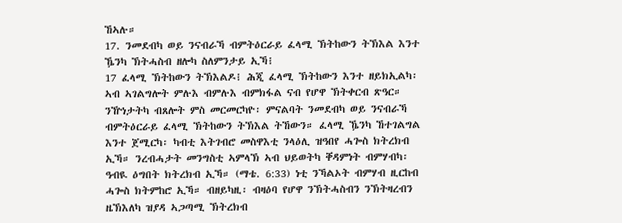ኸኣሉ።
17. ንመደብካ ወይ ንናብራኻ ብምትዕርራይ ፈላሚ ኽትከውን ትኽእል እንተ ዄንካ ኽትሓስብ ዘሎካ ስለምንታይ ኢኻ፧
17 ፈላሚ ኽትከውን ትኽእልዶ፧ ሕጂ ፈላሚ ኽትከውን እንተ ዘይክኢልካ፡ ኣብ ኣገልግሎት ምሉእ ብምሉእ ብምክፋል ናብ የሆዋ ኽትቀርብ ጽዓር። ንዅነታትካ ብጸሎት ምስ መርመርካዮ፡ ምናልባት ንመደብካ ወይ ንናብራኻ ብምትዕርራይ ፈላሚ ኽትከውን ትኽእል ትኸውን። ፈላሚ ዄንካ ኸተገልግል እንተ ጀሚርካ፡ ካብቲ እትገብሮ መስዋእቲ ንላዕሊ ዝዓበየ ሓጐስ ክትረክብ ኢኻ። ንረብሓታት መንግስቲ ኣምላኽ ኣብ ህይወትካ ቐዳምነት ብምሃብካ፡ ዓብዪ ዕግበት ክትረክብ ኢኻ። (ማቴ. 6:33) ነቲ ንኻልኦት ብምሃብ ዚርከብ ሓጐስ ክትምከሮ ኢኻ። ብዘይካዚ፡ ብዛዕባ የሆዋ ንኽትሓስብን ንኽትዛረብን ዜኽእለካ ዝያዳ ኣጋጣሚ ኽትረክብ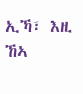ኢኻ፣ እዚ ኸኣ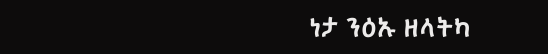ነታ ንዕኡ ዘላትካ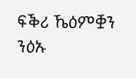ፍቕሪ ኼዕምቛን ንዕኡ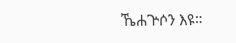ኼሐጕሶን እዩ።